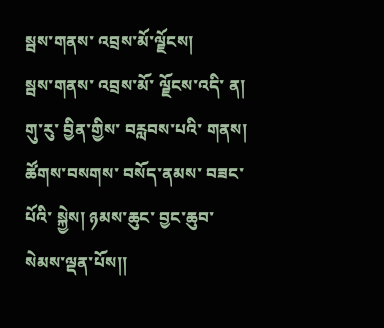སྦས་གནས་ འབྲས་མོ་ལྗོངས།
སྦས་གནས་ འབྲས་མོ་ ལྗོངས་འདི་ ན། གུ་རུ་ བྱིན་གྱིས་ བརླབས་པའི་ གནས།
ཚོགས་བསགས་ བསོད་ནམས་ བཟང་པོའི་ སྐྱེས། ཉམས་ཆུང་ བྱང་ཆུབ་ སེམས་ལྡན་པོས།།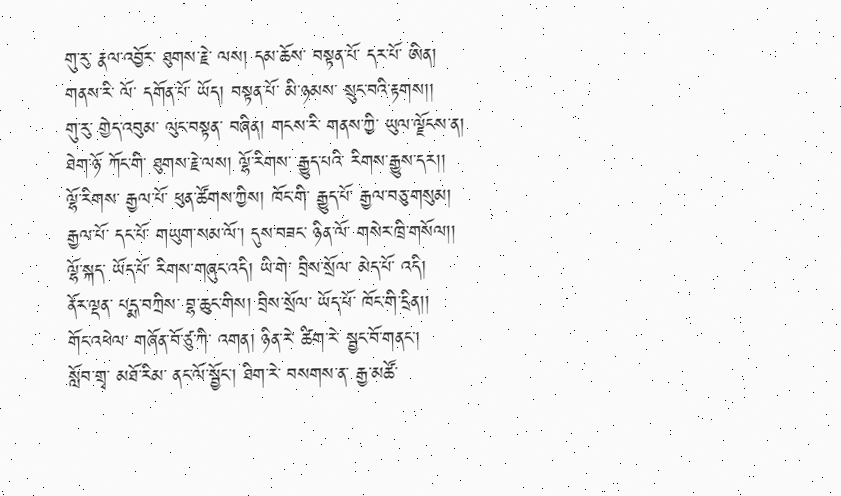གུ་རུ་ རྣལ་འབྱོར་ ཐུགས་རྗེ་ ལས། དམ་ཆོས་ བསྟན་པོ་ དར་པོ་ ཨིན།
གནས་རི་ ལོ་ དགོན་པོ་ ཡོད། བསྟན་པོ་ མི་ཉམས་ སྲུང་བའི་རྟགས།།
གུ་རུ་ གྱེད་འབུམ་ ལུང་བསྟན་ བཞིན། གངས་རི་ གནས་ཀྱི་ ཡུལ་ལྗོངས་ན།
ཐེག་ཉོ་ ཀོང་གི་ ཐུགས་རྗེ་ལས། ལྷོ་རིགས་ རྒྱུད་པའི་ རིགས་རྒྱུས་དར།།
ལྷོ་རིགས་ རྒྱལ་པོ་ ཕུན་ཚོགས་ཀྱིས། ཁོང་གི་ རྒྱུད་པོ་ རྒྱལ་བཅུ་གསུམ།
རྒྱལ་པོ་ དང་པོ་ གཡུག་སམ་ལོ་། དུས་བཟང་ ཉིན་ལོ་ གསེར་ཁྲི་གསོལ།།
ལྷོ་སྐད་ ཡོད་པོ་ རིགས་གཞུང་འདི། ཡི་གེ་ བྲིས་སྲོལ་ མེད་པོ་ འདི།
ནོར་ལྡན་ པདྨ་བཀྲིས་ བྷ་ཆུང་གིས། བྲིས་སྲོལ་ ཡོད་པོ་ ཁོང་གི་དྲིན།།
གོང་འཕེལ་ གཞོན་བོ་ཙུ་ཀི་ འགན། ཉིན་རེ་ ཚིག་རེ་ སྦྱང་བོ་གནང་།
སློབ་གྲྭ་ མཐོ་རིམ་ ནང་ལོ་སྦྱོང་། ཐིག་རེ་ བསགས་ན་ རྒྱ་མཚོ་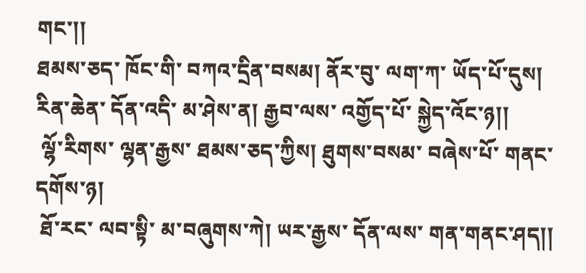གང་།།
ཐམས་ཅད་ ཁོང་གི་ བཀའ་དྲིན་བསམ། ནོར་བུ་ ལག་ཀ་ ཡོད་པོ་དུས།
རིན་ཆེན་ དོན་འདི་ མ་ཤེས་ན། རྒྱབ་ལས་ འགྱོད་པོ་ སྐྱེད་འོང་ཉ།།
 ལྷོ་རིགས་ ལྷན་རྒྱས་ ཐམས་ཅད་ཀྱིས། ཐུགས་བསམ་ བཞེས་པོ་ གནང་དགོས་ཉ།
 ཐོ་རང་ ལབ་སྟི་ མ་བཞུགས་ཀེ། ཡར་རྒྱས་ དོན་ལས་ གན་གནང་ཤད།།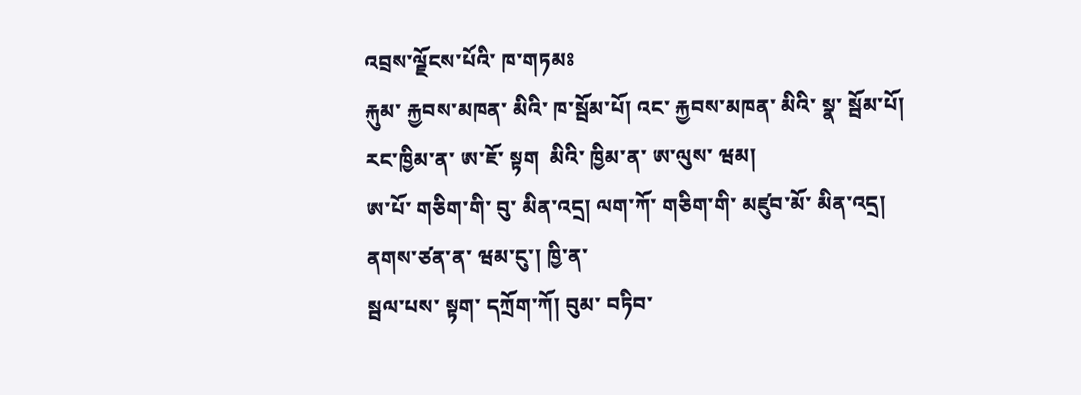འབྲས་ལྗོངས་པོའི་ ཁ་གཏམཿ
རྐུམ་ རྐྱབས་མཁན་ མིའི་ ཁ་སྦོམ་པོ། འང་ རྐྱབས་མཁན་ མིའི་ སྣ་ སྦོམ་པོ།
རང་ཁྱིམ་ན་ ཨ་ཇོ་ སྟག  མིའི་ ཁྱིམ་ན་ ཨ་ལུས་ ཝམ།
ཨ་པོ་ གཅིག་གི་ བུ་ མིན་འདྲ། ལག་ཀོ་ གཅིག་གི་ མཛུབ་མོ་ མིན་འདྲ།
ནགས་ཙན་ན་ ཝམ་ངུ་། ཁྱི་ན་
སྦལ་པས་ སྟག་ དཀྲོག་ཀོ། བུམ་ བཏིབ་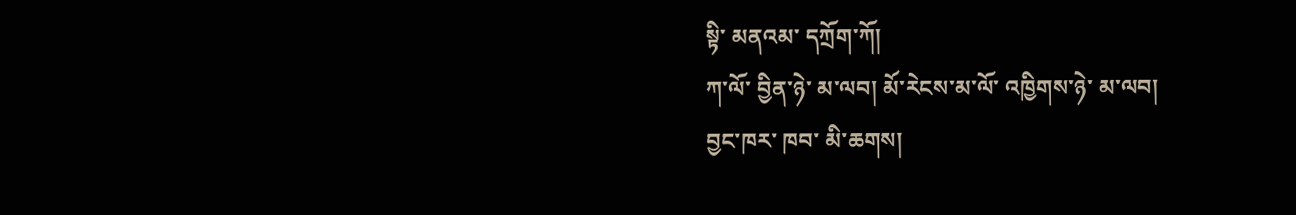སྟི་ མནའམ་ དཀྲོག་ཀོ།
ཀ་ལོ་ བྱིན་ཉེ་ མ་ལབ། མོ་རེངས་མ་ལོ་ འཁྱིགས་ཉེ་ མ་ལབ།
བྱང་ཁར་ ཁབ་ མི་ཆགས།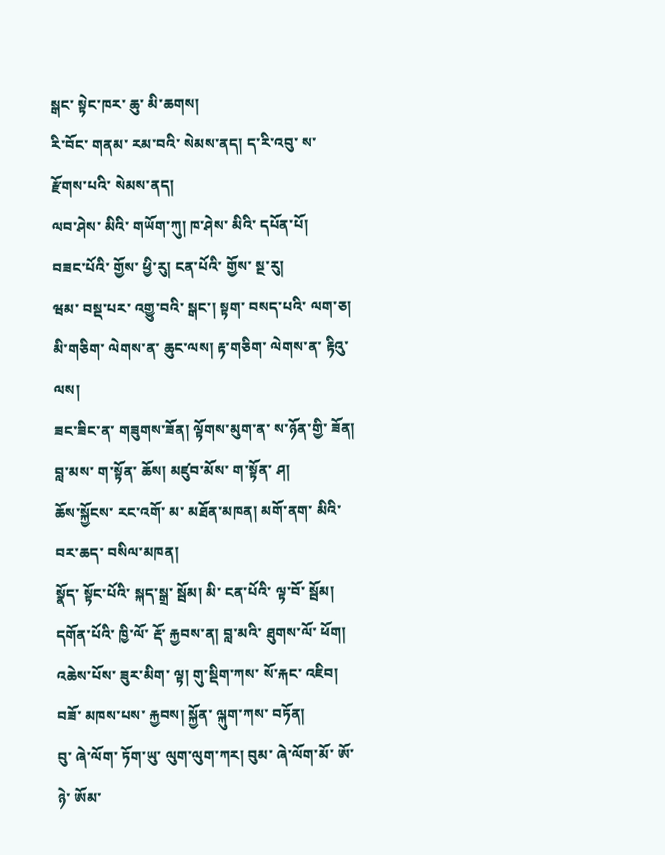སྒང་ སྟེང་ཁར་ ཆུ་ མི་ཆགས།
རི་བོང་ གནམ་ རམ་བའི་ སེམས་ནད། ད་རི་འབུ་ ས་ རྫོགས་པའི་ སེམས་ནད།
ལབ་ཤེས་ མིའི་ གཡོག་ཀུ། ཁ་ཤེས་ མིའི་ དཔོན་པོ།
བཟང་པོའི་ གྱོས་ ཕྱི་རུ། ངན་པོའི་ གྱོས་ སྔ་རུ།
ཝམ་ བསྡ་པར་ འགྱུ་བའི་ སྒང་། སྟག་ བསད་པའི་ ལག་ཅ།
མི་གཅིག་ ལེགས་ན་ ཆུང་ལས། རྟ་གཅིག་ ལེགས་ན་ རྟིའུ་ལས།
ཟང་ཟིང་ན་ གཟུགས་ཟོན། ལྟོགས་མུག་ན་ ས་ཉོན་གྱི་ ཟོན།
བླ་མས་ ག་སྟོན་ ཆོས། མཛུབ་མོས་ ག་སྟོན་ ཤ།
ཆོས་སྐྱོངས་ རང་འགོ་ མ་ མཐོན་མཁན། མགོ་ནག་ མིའི་ བར་ཆད་ བསིལ་མཁན།
སྣོད་ སྟོང་པོའི་ སྐད་སྒྲ་ སྦོམ། མི་ ངན་པོའི་ ལྟ་བོ་ སྦོམ།
དགོན་པོའི་ ཁྱི་ལོ་ རྡོ་ རྐྱབས་ན། བླ་མའི་ ཐུགས་ལོ་ ཕོག།
འཆེས་པོས་ ཟུར་མིག་ ལྟ། གུ་སྡིག་ཀས་ སོ་རྐང་ འཇིབ།
བཟོ་ མཁས་པས་ རྐྱབས། སྐྱོན་ ལྐུག་ཀས་ བཏོན།
བུ་ ཞེ་ལོག་ ཏོག་ཡུ་ ལུག་ལུག་ཀར། བུམ་ ཞེ་ལོག་མོ་ ཨོ་ཉེ་ ཨོམ་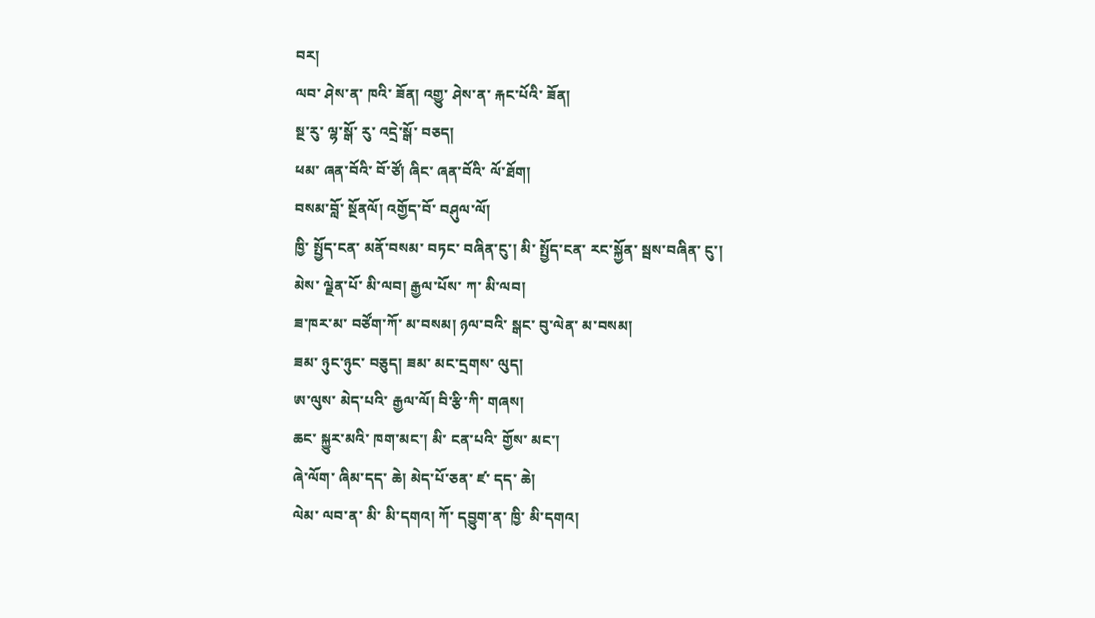བར།
ལབ་ ཤེས་ན་ ཁའི་ ཟོན། འགྱུ་ ཤེས་ན་ རྐང་པོའི་ ཟོན།
སྔ་རུ་ ལྷ་སྒོ་ རུ་ འདྲེ་སྒོ་ བཅད།
ཕམ་ ཞན་བོའི་ བོ་ཙོ། ཞིང་ ཞན་བོའི་ ལོ་ཐོག།
བསམ་བློ་ སྔོནལོ། འགྱོད་བོ་ བཤུལ་ལོ།
ཁྱི་ སྤྱོད་ངན་ མནོ་བསམ་ བཏང་ བཞིན་ངུ་། མི་ སྤྱོད་ངན་ རང་སྐྱོན་ སྦས་བཞིན་ ངུ་།
མེས་ ལྗེན་པོ་ མི་ལབ། རྒྱལ་པོས་ ཀ་ མི་ལབ།
ཟ་ཁར་མ་ བཙོག་ཀོ་ མ་བསམ། ཉལ་བའི་ སྒང་ བུ་ལེན་ མ་བསམ།
ཟམ་ ཉུང་ཉུང་ བཅུད། ཟམ་ མང་དྲགས་ ལུད།
ཨ་ལུས་ མེད་པའི་ རྒྱལ་ལོ། བི་རྩི་ཀི་ གཞས།
ཆང་ སྐྱུར་མའི་ ཁག་མང་། མི་ ངན་པའི་ གྱོས་ མང་།
ཞེ་ལོག་ ཞིམ་དད་ ཆེ། མེད་པོ་ཅན་ ཛ་ དད་ ཆེ།
ལེམ་ ལབ་ན་ མི་ མི་དགའ། ཀོ་ དབྱུག་ན་ ཁྱི་ མི་དགའ།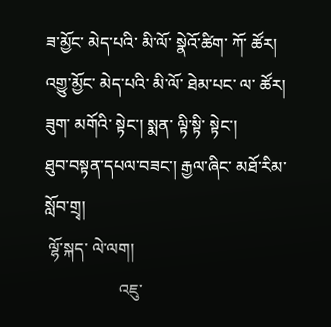ཟ་མྱོང་ མེད་པའི་ མི་ལོ་ སྣེའོ་ཚིག་ ཀོ་ ཚོར།
འགྱུ་མྱོང་ མེད་པའི་ མི་ལོ་ ཐེམ་པང་ ལ་ ཚོར།
ཟུག་ མགོའི་ སྟེང་། སྨན་ ལྟི་སྟི་ སྟེང་།
ཐུབ་བསྟན་དཔལ་བཟང་། རྒྱལ་ཞིང་ མཐོ་རིམ་ སློབ་གྲྭ།
 ལྷོ་སྐད་ ལེ་ལག།
                  འཇུ་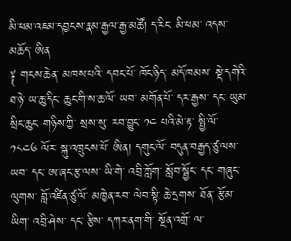མི་ཕམ་འཇམ་དབྱངས་རྣམ་རྒྱལ་རྒྱ་མཚོ། ད་རིང་ མི་ཕམ་ འདས་མཆོད་ ཨིན
༈ གངས་ཆེན་ མཁས་པའི་ དབང་པོ་ ཁོང་ཉིད་ མདོ་ཁམས་ སྡེ་དགེའི་ ཐ་ཉེ་ ཡ་ཆུ་དིང་ ཆུང་གི་ས་ཆ་ལོ་ ཡབ་ མགོན་པོ་ དར་རྒྱས་ དང་ ཡུམ་ སྲིང་ཆུང་ གཉིས་ཀྱི་ སྲས་སུ་ རབ་བྱུང་ ༡༤ པའི་མེ་རྟ་ སྤྱི་ལོ་ ༡༨༤༦ ལོར་ སྐུ་འཁྲུངས་པོ་ ཨིན། དགུང་ལོ་ བདུན་བརྒྱད་ཙུ་ལས་ ཡབ་ དང་ ཨ་ཞང་རྩ་ལས་ ཡི་གེ་ འབྲི་ཀློག་ སློབ་སྦྱོང་ དང་ གཞུང་ལུགས་ བློ་འཛིན་ཙུ་ལོ་ མཁྱེན་རབ་ ལེབ་སྟི་ ཆེ་དྲགས་ ཐོན་ རྩོམ་ཡིག་ འབྲི་ཤེས་ དང་ རྩིས་ དཀར་ནག་གི་ སྔོན་འགྲོ་ ལ་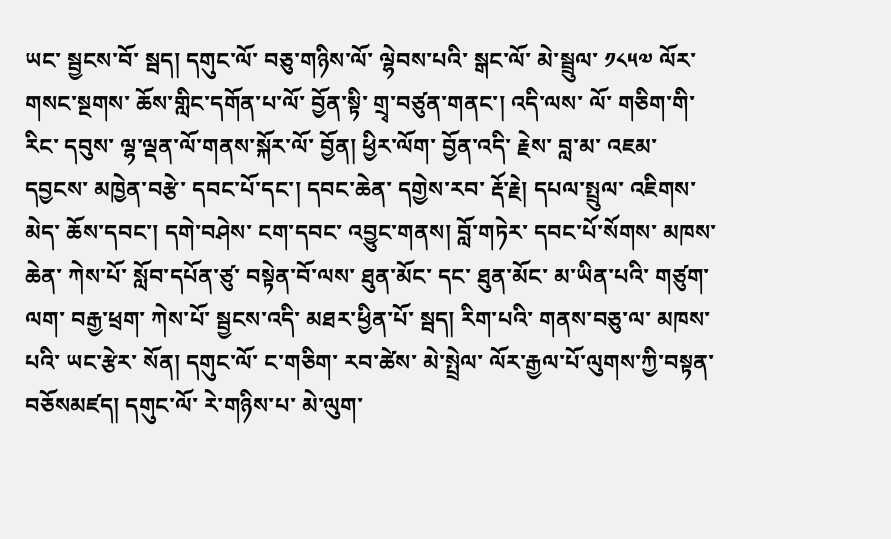ཡང་ སྦྱངས་བོ་ སྦད། དགུང་ལོ་ བཅུ་གཉིས་ལོ་ ལྷེབས་པའི་ སྒང་ལོ་ མེ་སྦྲུལ་ ༡༨༥༧ ལོར་ གསང་སྔགས་ ཆོས་གླིང་དགོན་པ་ལོ་ བྱོན་སྟི་ གྲྭ་བཙུན་གནང་། འདི་ལས་ ལོ་ གཅིག་གི་ རིང་ དབུས་ ལྷ་ལྡན་ལོ་གནས་སྐོར་ལོ་ བྱོན། ཕྱིར་ལོག་ བྱོན་འདི་ རྗེས་ བླ་མ་ འཇམ་དབྱངས་ མཁྱེན་བརྩེ་ དབང་པོ་དང་། དབང་ཆེན་ དགྱེས་རབ་ རྡོ་རྗེ། དཔལ་སྤྲུལ་ འཇིགས་མེད་ ཆོས་དབང་། དགེ་བཤེས་ ངག་དབང་ འབྱུང་གནས། བློ་གཏེར་ དབང་པོ་སོགས་ མཁས་ཆེན་ ཀེས་པོ་ སློབ་དཔོན་ཙུ་ བསྟེན་བོ་ལས་ ཐུན་མོང་ དང་ ཐུན་མོང་ མ་ཡིན་པའི་ གཙུག་ལག་ བརྒྱ་ཕྲག་ ཀེས་པོ་ སྦྱངས་འདི་ མཐར་ཕྱིན་པོ་ སྦད། རིག་པའི་ གནས་བཅུ་ལ་ མཁས་པའི་ ཡང་རྩེར་ སོན། དགུང་ལོ་ ང་གཅིག་ རབ་ཚེས་ མེ་སྤྲེལ་ ལོར་རྒྱལ་པོ་ལུགས་ཀྱི་བསྟན་བཅོསམཛད། དགུང་ལོ་ རེ་གཉིས་པ་ མེ་ལུག་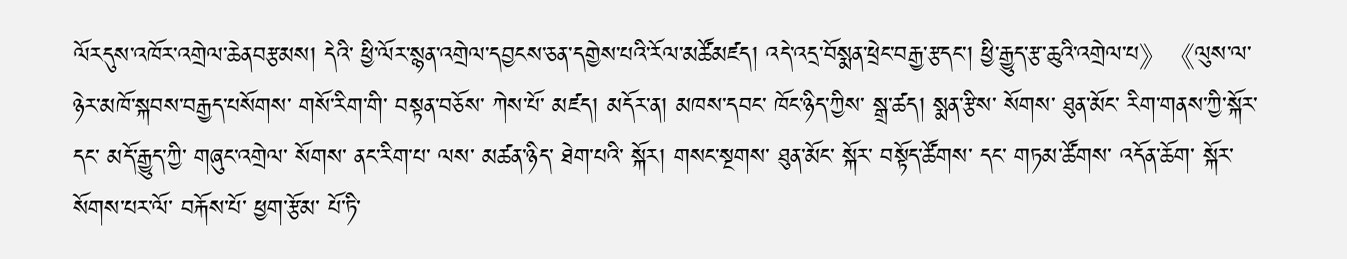ལོརདུས་འཁོར་འགྲེལ་ཆེནབརྩམས། དེའི་ ཕྱི་ལོར་སྙན་འགྲེལ་དབྱངས་ཅན་དགྱེས་པའི་རོལ་མཚོམཛད། འདེ་འདྲ་བོསྨན་ཕྲེང་བརྒྱ་རྩདང་། ཕྱི་རྒྱུད་རྩ་ཆུའི་འགྲེལ་པ》《ལུས་ལ་ཉེར་མཁོ་སྐབས་བརྒྱད་པསོགས་ གསོ་རིག་གི་ བསྟན་བཅོས་ ཀེས་པོ་ མཛད། མདོར་ན། མཁས་དབང་ ཁོང་ཉིད་ཀྱིས་ སྒྲ་ཚད། སྨན་རྩིས་ སོགས་ ཐུན་མོང་ རིག་གནས་ཀྱི་སྐོར་ དང་ མདོ་རྒྱུད་ཀྱི་ གཞུང་འགྲེལ་ སོགས་ ནང་རིག་པ་ ལས་ མཚན་ཉིད་ ཐེག་པའི་ སྐོར། གསང་སྔགས་ ཐུན་མོང་ སྐོར་ བསྟོད་ཚོགས་ དང་ གཏམ་ཚོགས་ འདོན་ཆོག་ སྐོར་ སོགས་པར་ལོ་ བརྐོས་པོ་ ཕྱག་རྩོམ་ པོ་ཏི་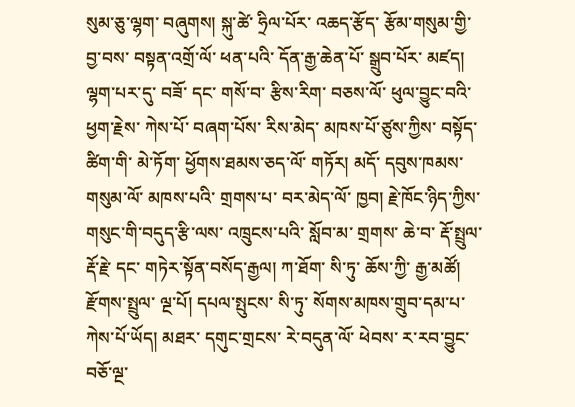སུམ་ཅུ་ལྷག་ བཞུགས། སྐུ་ཚེ་ ཧྲིལ་པོར་ འཆད་རྩོད་ རྩོམ་གསུམ་གྱི་ བྱ་བས་ བསྟན་འགྲོ་ལོ་ ཕན་པའི་ དོན་རྒྱ་ཆེན་པོ་ སྒྲུབ་པོར་ མཛད། ལྷག་པར་དུ་ བཟོ་ དང་ གསོ་བ་ རྩིས་རིག་ བཅས་ལོ་ ཕུལ་བྱུང་བའི་ ཕྱག་རྗེས་ ཀེས་པོ་ བཞག་པོས་ རིས་མེད་ མཁས་པོ་ཙུས་ཀྱིས་ བསྟོད་ཚིག་གི་ མེ་ཏོག་ ཕྱོགས་ཐམས་ཅད་ལོ་ གཏོར། མདོ་ དབུས་ཁམས་ གསུམ་ལོ་ མཁས་པའི་ གྲགས་པ་ བར་མེད་ལོ་ ཁྱབ། རྗེ་ཁོང་ཉིད་ཀྱིས་ གསུང་གི་བདུད་རྩི་ལས་ འཁྲུངས་པའི་ སློབ་མ་ གྲགས་ ཆེ་བ་ རྡོ་སྤྲུལ་རྡོ་རྗེ་ དང་ གཏེར་སྟོན་བསོད་རྒྱལ། ཀ་ཐོག་ སི་ཏུ་ ཆོས་ཀྱི་ རྒྱ་མཚོ། རྫོགས་སྤྲུལ་ ལྔ་པོ། དཔལ་སྤུངས་ སི་ཏུ་ སོགས་མཁས་གྲུབ་དམ་པ་ཀེས་པོ་ཡོད། མཐར་ དགུང་གྲངས་ རེ་བདུན་ལོ་ ཕེབས་ ར་རབ་བྱུང་བཅོ་ལྔ་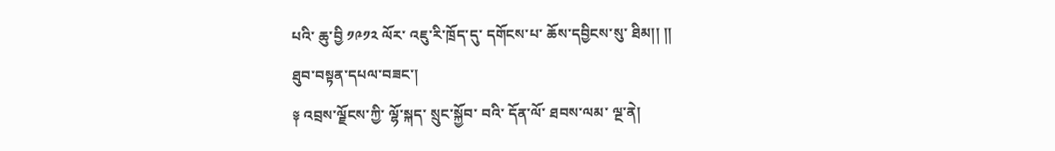པའི་ ཆུ་བྱི ༡༩༡༢ ལོར་ འཇུ་རི་ཁྲོད་དུ་ དགོངས་པ་ ཆོས་དབྱིངས་སུ་ ཐིམ།། ༎
ཐུབ་བསྟན་དཔལ་བཟང་།
༈ འབྲས་ལྗོངས་ཀྱི་ ལྷོ་སྐད་ སྲུང་སྐྱོབ་ བའི་ དོན་ལོ་ ཐབས་ལམ་ ལྔ་ནེ།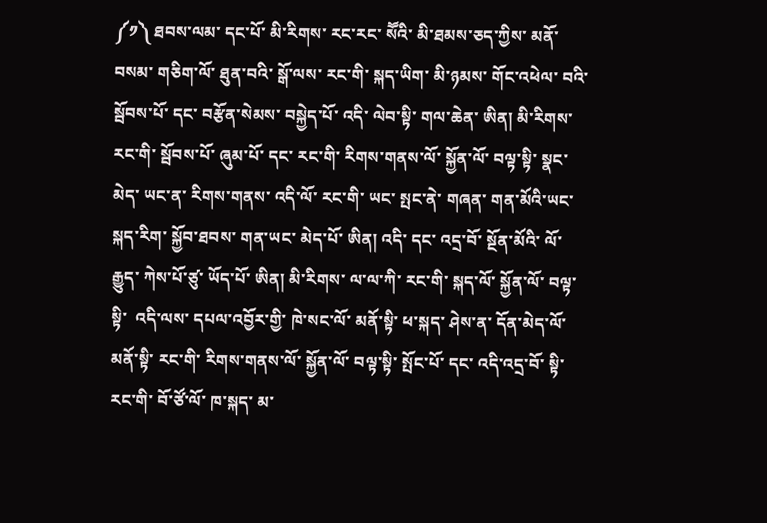༼༡༽ ཐབས་ལམ་ དང་པོ་ མི་རིགས་ རང་རང་ སཽའི་ མི་ཐམས་ཅད་ཀྱིས་ མནོ་བསམ་ གཅིག་ལོ་ ཐུན་བའི་ སྒོ་ལས་ རང་གི་ སྐད་ཡིག་ མི་ཉམས་ གོང་འཕེལ་ བའི་ སྦོབས་པོ་ དང་ བརྩོན་སེམས་ བསྐྱེད་པོ་ འདི་ ལེབ་སྟི་ གལ་ཆེན་ ཨིན། མི་རིགས་ རང་གི་ སྦོབས་པོ་ ཞུམ་པོ་ དང་ རང་གི་ རིགས་གནས་ལོ་ སྐྱོན་ལོ་ བལྟ་སྟི་ སྣང་མེད་ ཡང་ན་ རིགས་གནས་ འདི་ལོ་ རང་གི་ ཡང་ སྤང་ནེ་ གཞན་ གན་མོའི་ཡང་ སྐད་རིག་ སྐྱོབ་ཐབས་ གན་ཡང་ མེད་པོ་ ཨིན། འདི་ དང་ འདྲ་བོ་ སྔོན་མོའི་ ལོ་རྒྱུད་ ཀེས་པོ་ཙུ་ ཡོད་པོ་ ཨིན། མི་རིགས་ ལ་ལ་ཀི་ རང་གི་ སྐད་ལོ་ སྐྱོན་ལོ་ བལྟ་སྟི་  འདི་ལས་ དཔལ་འབྱོར་གྱི་ ཁེ་སང་ལོ་ མནོ་སྟི་ ཕ་སྐད་ ཤེས་ན་ དོན་མེད་ལོ་ མནོ་སྟི་ རང་གི་ རིགས་གནས་ལོ་ སྐྱོན་ལོ་ བལྟ་སྟི་ སྤོང་པོ་ དང་ འདི་འདྲ་བོ་ སྟི་ རང་གི་ བོ་ཙོ་ལོ་ ཁ་སྐད་ མ་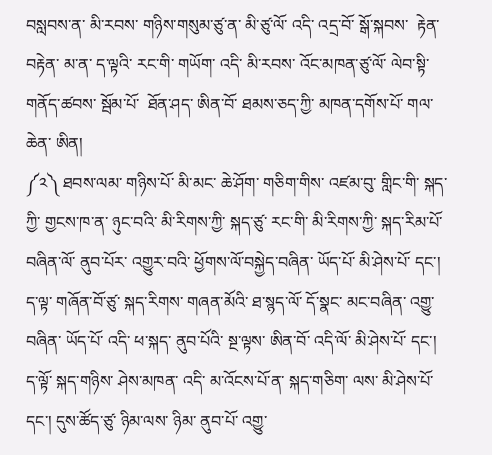བསླབས་ན་ མི་རབས་ གཉིས་གསུམ་ཙུ་ན་ མི་ཙུ་ལོ་ འདི་ འདྲ་བོ་ སྒོ་སྐབས་  རྟེན་བརྟེན་ མ་ན་ ད་ལྟའི་ རང་གི་ གཡོག་ འདི་ མི་རབས་ འོང་མཁན་ཙུ་ལོ་ ལེབ་སྟི་ གནོད་ཚབས་ སྦོམ་པོ་  ཐོན་ཤད་ ཨིན་བོ་ ཐམས་ཅད་ཀྱི་ མཁན་དགོས་པོ་ གལ་ཆེན་ ཨིན།
༼༢༽ ཐབས་ལམ་ གཉིས་པོ་ མི་མང་ ཆེ་ཤོག་ གཅིག་གིས་ འཛམ་བུ་ གླིང་གི་ སྐད་ཀྱི་ གྱངས་ཁ་ན་ ཉུང་བའི་ མི་རིགས་ཀྱི་ སྐད་ཙུ་ རང་གི་ མི་རིགས་ཀྱི་ སྐད་རིམ་པོ་ བཞིན་ལོ་ ནུབ་པོར་ འགྱུར་བའི་ ཕྱོགས་ལོ་བསྐྱེད་བཞིན་ ཡོད་པོ་ མི་ཤེས་པོ་ དང་། ད་ལྟ་ གཞོན་བོ་ཙུ་ སྐད་རིགས་ གཞན་མོའི་ ཐ་སྙད་ལོ་ དོ་སྣང་ མང་བཞིན་ འགྱུ་བཞིན་ ཡོད་པོ་ འདི་ ཕ་སྐད་ ནུབ་པོའི་ སྔ་ལྟས་ ཨིན་བོ་ འདི་ལོ་ མི་ཤེས་པོ་ དང་། ད་ལྟོ་ སྐད་གཉིས་ ཤེས་མཁན་ འདི་ མ་འོངས་པོ་ན་ སྐད་གཅིག་ ལས་ མི་ཤེས་པོ་ དང་། དུས་ཚོད་ཙུ་ ཉིམ་ལས་ ཉིམ་ ནུབ་པོ་ འགྱུ་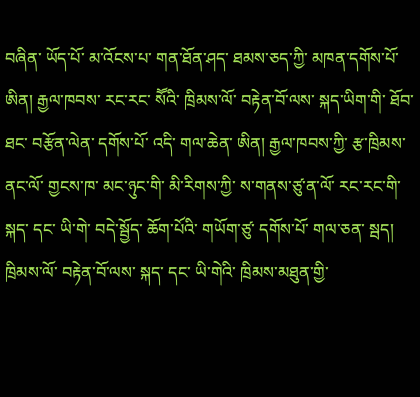བཞིན་ ཡོད་པོ་ མ་འོངས་པ་ གན་ཐོན་ཤད་ ཐམས་ཅད་ཀྱི་ མཁན་དགོས་པོ་ ཨིན། རྒྱལ་ཁབས་ རང་རང་ སཽའི་ ཁྲིམས་ལོ་ བརྟེན་བོ་ལས་ སྐད་ཡིག་གི་ ཐོབ་ཐང་ བརྩོན་ལེན་ དགོས་པོ་ འདི་ གལ་ཆེན་ ཨིན། རྒྱལ་ཁབས་ཀྱི་ རྩ་ཁྲིམས་ ནང་ལོ་ གྱངས་ཁ་ མང་ཉུང་གི་ མི་རིགས་ཀྱི་ ས་གནས་ཙུ་ན་ལོ་ རང་རང་གི་ སྐད་ དང་ ཡི་གེ་ བདེ་སྦྱོད་ ཆོག་པོའི་ གཡོག་ཙུ་ དགོས་པོ་ གལ་ཅན་ སྦད། ཁྲིམས་ལོ་ བརྟེན་བོ་ལས་ སྐད་ དང་ ཡི་གེའི་ ཁྲིམས་མཐུན་གྱི་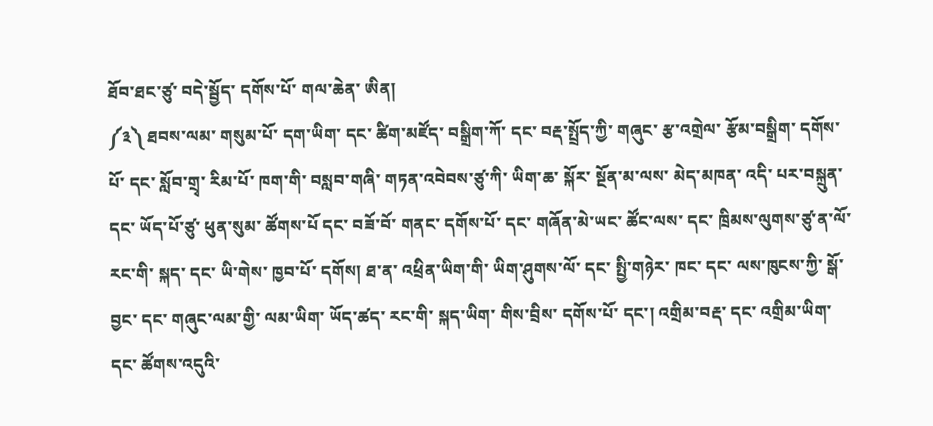ཐོབ་ཐང་ཙུ་ བདེ་སྦྱོད་ དགོས་པོ་ གལ་ཆེན་ ཨིན།
༼༣༽ ཐབས་ལམ་ གསུམ་པོ་ དག་ཡིག་ དང་ ཚིག་མཛོད་ བསྒྲིག་ཀོ་ དང་ བརྡ་སྤྲོད་ཀྱི་ གཞུང་ རྩ་འགྲེལ་ རྩོམ་བསྒྲིག་ དགོས་པོ་ དང་ སློབ་གྲྭ་ རིམ་པོ་ ཁག་གི་ བསླབ་གཞི་ གཏན་འབེབས་ཙུ་ཀི་ ཡིག་ཆ་ སྐོར་ སྔོན་མ་ལས་ མེད་མཁན་ འདི་ པར་བསྐྲུན་ དང་ ཡོད་པོ་ཙུ་ ཕུན་སུམ་ ཚོགས་པོ དང་ བཟོ་བོ་ གནང་ དགོས་པོ་ དང་ གཞོན་མེ་ཡང་ ཚོང་ལས་ དང་ ཁྲིམས་ལུགས་ཙུ་ན་ལོ་ རང་གི་ སྐད་ དང་ ཡི་གེས་ ཁྱབ་པོ་ དགོས། ཐ་ན་ འཕྲིན་ཡིག་གི་ ཡིག་ཤུགས་ལོ་ དང་ སྤྱི་གཉེར་ ཁང་ དང་ ལས་ཁུངས་ཀྱི་ སྒོ་བྱང་ དང་ གཞུང་ལམ་གྱི་ ལམ་ཡིག་ ཡོད་ཚད་ རང་གི་ སྐད་ཡིག་ གིས་བྲིས་ དགོས་པོ་ དང་། འགྲིམ་བརྡ་ དང་ འགྲིམ་ཡིག་ དང་ ཚོགས་འདུའི་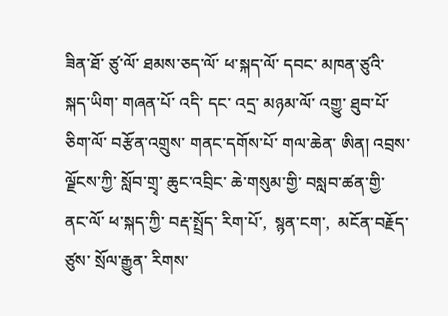ཟིན་ཐོ་ ཙུ་ལོ་ ཐམས་ཅད་ལོ་ ཕ་སྐད་ལོ་ དབང་ མཁན་ཙུའི་ སྐད་ཡིག་ གཞན་པོ་ འདི་ དང་ འདྲ་ མཉམ་ལོ་ འགྱུ་ ཐུབ་པོ་ ཅིག་ལོ་ བརྩོན་འགྲུས་ གནང་དགོས་པོ་ གལ་ཆེན་ ཨིན། འབྲས་ལྗོངས་ཀྱི་ སློབ་གྲྭ་ ཆུང་འབྲིང་ ཆེ་གསུམ་གྱི་ བསླབ་ཚན་གྱི་ ནང་ལོ་ ཕ་སྐད་ཀྱི་ བརྡ་སྤྲོད་ རིག་པོ་,  སྙན་ངག་,  མངོན་བརྗོད་ ཙུས་ སྲོལ་རྒྱུན་ རིགས་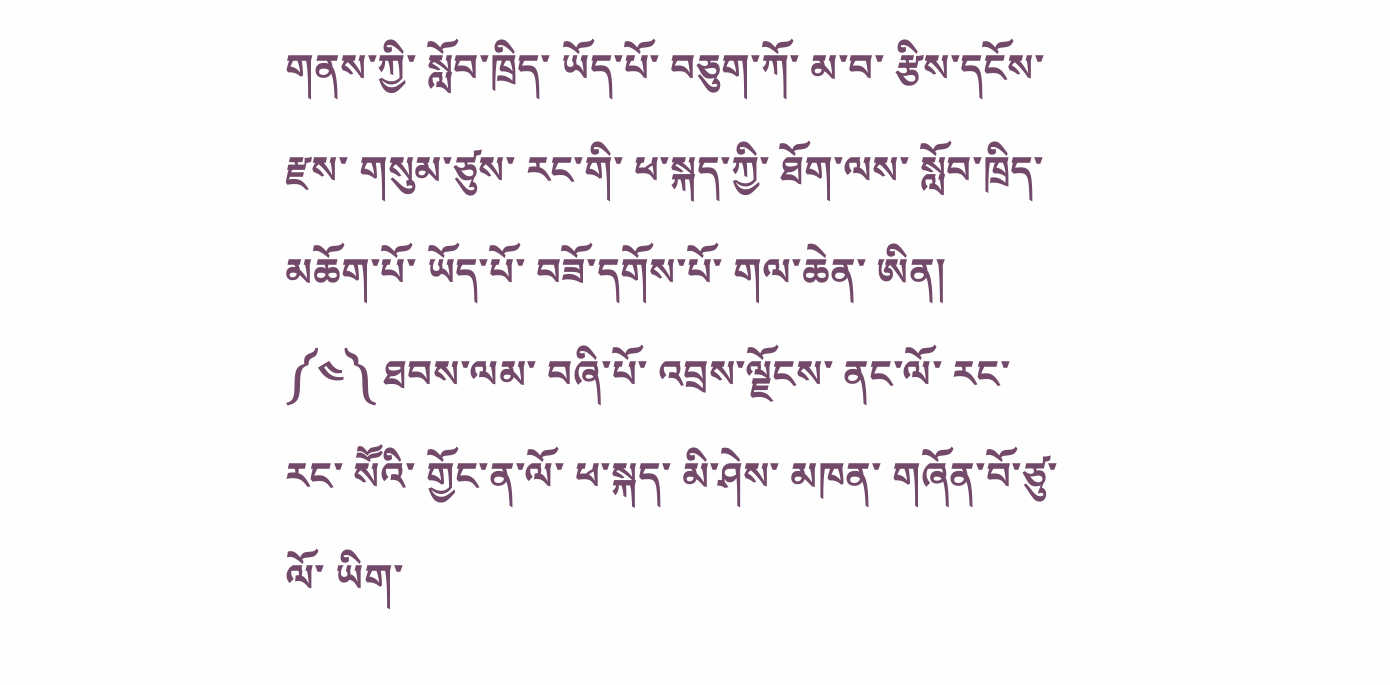གནས་ཀྱི་ སློབ་ཁྲིད་ ཡོད་པོ་ བཅུག་ཀོ་ མ་བ་ རྩིས་དངོས་རྫས་ གསུམ་ཙུས་ རང་གི་ ཕ་སྐད་ཀྱི་ ཐོག་ལས་ སློབ་ཁྲིད་ མཆོག་པོ་ ཡོད་པོ་ བཟོ་དགོས་པོ་ གལ་ཆེན་ ཨིན།
༼༤༽ ཐབས་ལམ་ བཞི་པོ་ འབྲས་ལྗོངས་ ནང་ལོ་ རང་རང་ སཽའི་ གྱོང་ན་ལོ་ ཕ་སྐད་ མི་ཤེས་ མཁན་ གཞོན་བོ་ཙུ་ལོ་ ཡིག་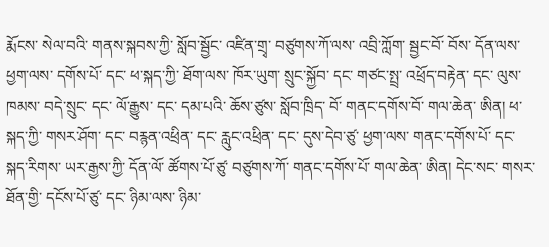རྨོངས་ སེལ་བའི་ གནས་སྐབས་ཀྱི་ སློབ་སྦྱོང་ འཛིན་གྲྭ་ བཙུགས་ཀོ་ལས་ འབྲི་ཀློག་ སྦྱང་བོ་ བོས་ དོན་ལས་ ཕྱག་ལས་ དགོས་པོ་ དང་ ཕ་སྐད་ཀྱི་ ཐོག་ལས་ ཁོར་ཡུག་ སྲུང་སྐྱོབ་ དང་ གཙང་སྤྲ་ འཕྲོད་བརྟེན་ དང་ ལུས་ཁམས་ བདེ་སྲུང་ དང་ ལོ་རྒྱུས་ དང་ དམ་པའི་ ཆོས་ཙུས་ སློབ་ཁྲིད་ བོ་ གནང་དགོས་བོ་ གལ་ཆེན་ ཨིན། ཕ་སྐད་ཀྱི་ གསར་ཤོག་ དང་ བརྙན་འཕྲིན་ དང་ རླུང་འཕྲིན་ དང་ དུས་དེབ་ཙུ་ ཕྱག་ལས་ གནང་དགོས་པོ་ དང་ སྐད་རིགས་ ཡར་རྒྱས་ཀྱི་ དོན་ལོ་ ཚོགས་པོ་ཙུ་ བཙུགས་ཀོ་ གནང་དགོས་པོ་ གལ་ཆེན་ ཨིན། དེང་སང་ གསར་ཐོན་གྱི་ དངོས་པོ་ཙུ་ དང་ ཉིམ་ལས་ ཉིམ་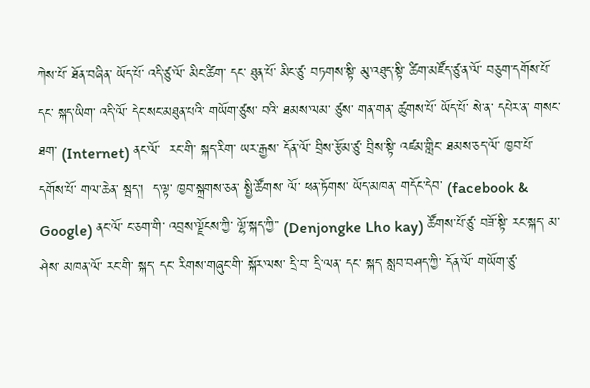ཀེས་པོ་ ཐོན་བཞིན་ ཡོད་པོ་ འདི་ཙུ་ལོ་ མིང་ཚིག་ དང་ ཐུན་པོ་ མིང་ཙུ་ བཏགས་སྟི་ མུ་འཐུད་སྟི་ ཚིག་མཛོད་ཙུ་ན་ལོ་ བཅུག་དགོས་པོ་ དང་ སྐད་ཡིག་ འདི་ལོ་ དེང་སང་མཐུན་པའི་ གཡོག་ཙུས་ བའི་ ཐམས་ལམ་ ཙུས་ གན་གན་ ཚུགས་པོ་ ཡོད་པོ་ སེ་ན་ དཔེར་ན་ གསང་ཐག་ (Internet) ནང་ལོ་  རང་གི་ སྐད་རིག་ ཡར་རྒྱས་ དོན་ལོ་ བྲིས་རྩོམ་ཙུ་ བྲིས་སྟི་ འཛམ་གླིང་ ཐམས་ཅད་ལོ་ ཁྱབ་པོ་ དགོས་པོ་ གལ་ཆེན་ སྦད་།  ད་ལྟ་ ཁྱབ་སྐྲགས་ཅན་ སྤྱི་ཚོགས་ ལོ་ ཕན་ཏོགས་ ཡོད་མཁན་ གདོང་དེབ་ (facebook & Google) ནང་ལོ་ ང་ཅག་གི་ འབྲས་ལྗོངས་ཀྱི་ ལྷོ་སྐད་ཀྱི་་ (Denjongke Lho kay) ཚོགས་པོ་ཙུ་ བཟོ་སྟི་ རང་སྐད་ མ་ཤེས་ མཁན་ལོ་ རང་གི་ སྐད་ དང་ རིགས་གཞུང་གི་ སྐོར་ལས་ དྲི་བ་ དྲི་ལན་ དང་ སྐད་ སླབ་བཤད་ཀྱི་ དོན་ལོ་ གཡོག་ཙུ་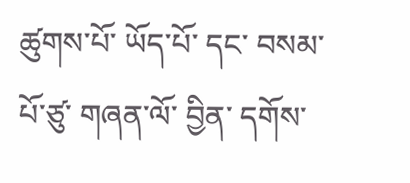ཚུགས་པོ་ ཡོད་པོ་ དང་ བསམ་པོ་ཙུ་ གཞན་ལོ་ བྱིན་ དགོས་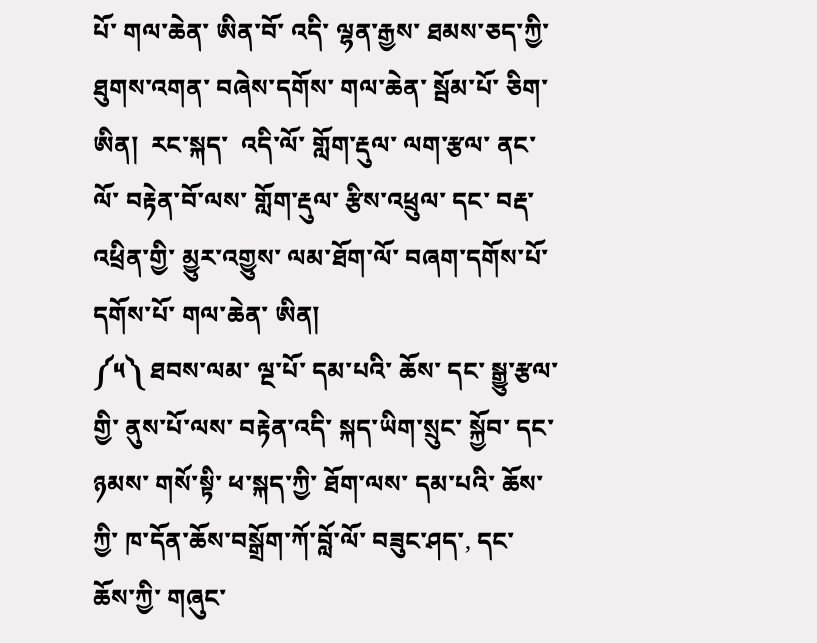པོ་ གལ་ཆེན་ ཨིན་བོ་ འདི་ ལྷན་རྒྱས་ ཐམས་ཅད་ཀྱི་ ཐུགས་འགན་ བཞེས་དགོས་ གལ་ཆེན་ སྦོམ་པོ་ ཅིག་ཨིན།  རང་སྐད་  འདི་ལོ་ གློག་རྡུལ་ ལག་རྩལ་ ནང་ལོ་ བརྟེན་བོ་ལས་ གློག་རྡུལ་ རྩིས་འཕྲུལ་ དང་ བརྡ་འཕྲིན་གྱི་ མྱུར་འགྱུས་ ལམ་ཐོག་ལོ་ བཞག་དགོས་པོ་ དགོས་པོ་ གལ་ཆེན་ ཨིན།
༼༥༽ ཐབས་ལམ་ ལྔ་པོ་ དམ་པའི་ ཆོས་ དང་ སྒྱུ་རྩལ་གྱི་ ནུས་པོ་ལས་ བརྟེན་འདི་ སྐད་ཡིག་སྲུང་ སྐྱོབ་ དང་ ཉམས་ གསོ་སྟི་ ཕ་སྐད་ཀྱི་ ཐོག་ལས་ དམ་པའི་ ཆོས་ཀྱི་ ཁ་དོན་ཆོས་བསྒྲོག་ཀོ་བློ་ལོ་ བཟུང་ཤད་, དང་  ཆོས་ཀྱི་ གཞུང་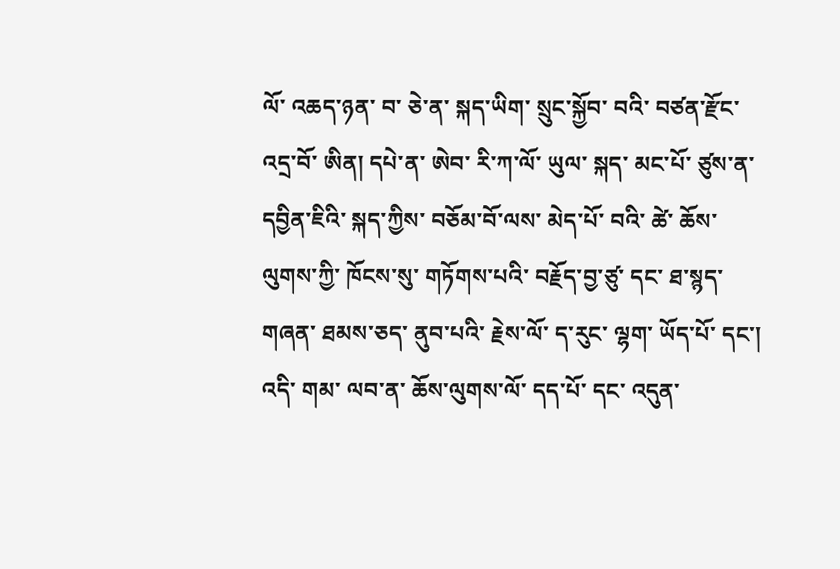ལོ་ འཆད་ཉན་ བ་ ཅེ་ན་ སྐད་ཡིག་ སྲུང་སྐྱོབ་ བའི་ བཙན་རྫོང་ འདྲ་བོ་ ཨིན། དཔེ་ན་ ཨེབ་ རི་ཀ་ལོ་ ཡུལ་ སྐད་ མང་པོ་ ཙུས་ན་ དབྱིན་ཇིའི་ སྐད་ཀྱིས་ བཅོམ་བོ་ལས་ མེད་པོ་ བའི་ ཚེ་ ཆོས་ལུགས་ཀྱི་ ཁོངས་སུ་ གཏོགས་པའི་ བརྗོད་བྱ་ཙུ་ དང་ ཐ་སྙད་ གཞན་ ཐམས་ཅད་ ནུབ་པའི་ རྗེས་ལོ་ ད་རུང་ ལྷག་ ཡོད་པོ་ དང་། འདི་ གམ་ ལབ་ན་ ཆོས་ལུགས་ལོ་ དད་པོ་ དང་ འདུན་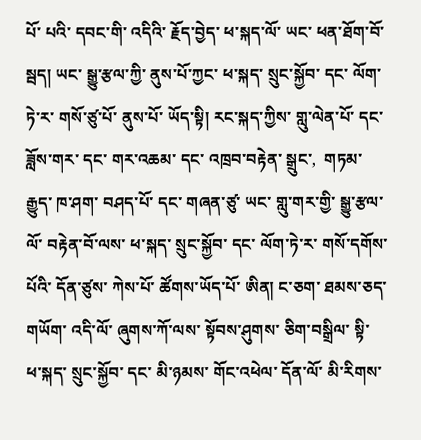པོ་ པའི་ དབང་གི་ འདིའི་ རྗོད་བྱེད་ ཕ་སྐད་ལོ་ ཡང་ ཕན་ཐོག་བོ་ སྦད། ཡང་ སྒྱུ་རྩལ་ཀྱི་ ནུས་པོ་ཀྱང་ ཕ་སྐད་ སྲུང་སྐྱོབ་ དང་ ལོག་ཏེ་ར་ གསོ་ཙུ་པོ་ ནུས་པོ་ ཡོད་སྟི། རང་སྐད་ཀྱིས་ གླུ་ལེན་པོ་ དང་ ཟློས་གར་ དང་ གར་འཆམ་ དང་ འཁྲབ་བརྟེན་ སྒྲུང་,  གཏམ་རྒྱུད་ ཁ་ཤག་ བཤད་པོ་ དང་ གཞན་ཙུ་ ཡང་ གླུ་གར་གྱི་ སྒྱུ་རྩལ་ལོ་ བརྟེན་བོ་ལས་ ཕ་སྐད་ སྲུང་སྐྱོབ་ དང་ ལོག་ཏེ་ར་ གསོ་དགོས་པོའི་ དོན་ཙུས་ ཀེས་པོ་ ཚོགས་ཡོད་པོ་ ཨིན། ང་ཅག་ ཐམས་ཅད་ གཡོག་ འདི་ལོ་ ཞུགས་ཀོ་ལས་ སྟོབས་ཤུགས་ ཅིག་བསྒྲིལ་ སྟི་ ཕ་སྐད་ སྲུང་སྐྱོབ་ དང་ མི་ཉམས་ གོང་འཕེལ་ དོན་ལོ་ མི་རིགས་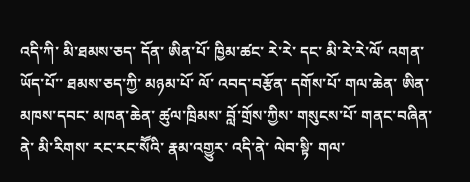འདི་ཀི་ མི་ཐམས་ཅད་ དོན་ ཨིན་པོ་ ཁྱིམ་ཚང་ རེ་རེ་ དང་ མི་རེ་རེ་ལོ་ འགན་ཡོད་པོ་་ ཐམས་ཅད་ཀྱི་ མཉམ་པོ་ ལོ་ འབད་བརྩོན་ དགོས་པོ་ གལ་ཆེན་ ཨིན་ མཁས་དབང་ མཁན་ཆེན་ ཚུལ་ཁྲིམས་ བློ་གྲོས་ཀྱིས་ གསུངས་པོ་ གནང་བཞིན་ནེ་ མི་རིགས་ རང་རང་སཽའི་ རྣམ་འགྱུར་ འདི་ནེ་ ལེབ་སྟི་ གལ་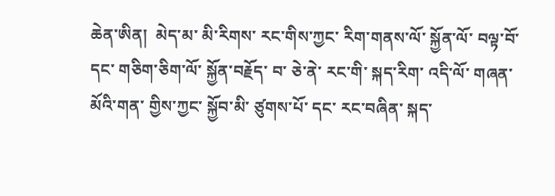ཆེན་ཨིན།  མེད་མ་ མི་རིགས་ རང་གིས་ཀྱང་ རིག་གནས་ལོ་ སྐྱོན་ལོ་ བལྟ་བོ་ དང་ གཅིག་ཅིག་ལོ་ སྐྱོན་བརྗོད་ བ་ ཅེ་ནེ་ རང་གི་ སྐད་རིག་ འདི་ལོ་ གཞན་མོའི་གན་ གྱིས་ཀྱང་ སྐྱོབ་མི་ ཙུགས་པོ་ དང་ རང་བཞིན་ སྐད་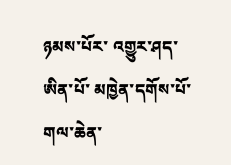ཉམས་པོར་ འགྱུར་ཤད་ ཨིན་པོ་ མཁྱེན་དགོས་པོ་ གལ་ཆེན་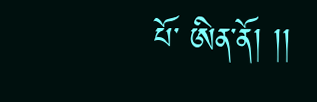པོ་ ཨིན་ནོ། །།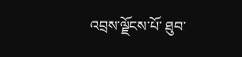འབྲས་ལྗོངས་པོ་ ཐུབ་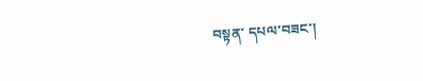བསྟན་ དཔལ་བཟང་།